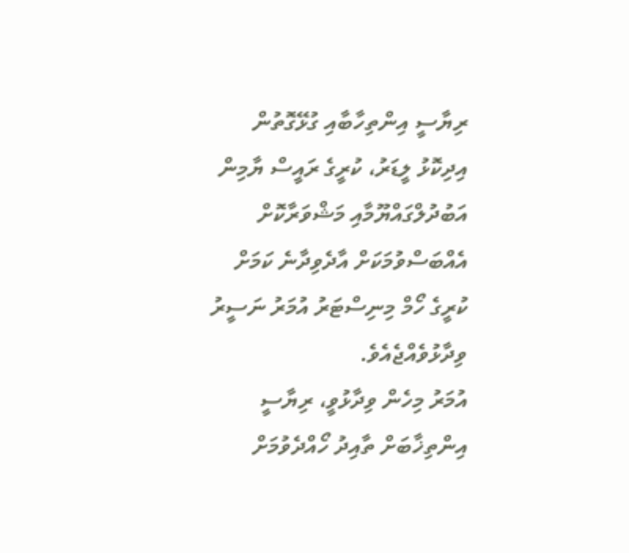ރިޔާސީ އިންތިހާބާއި ގުޅޭގޮތުން އިދިކޮޅު ލީޑަރު، ކުރީގެ ރައީސް ޔާމިން އަބުދުލްގައްޔޫމާއި މަޝްވަރާކޮށް އެއްބަސްވުމަކަށް އާދެވިދާނެ ކަމަށް ކުރީގެ ހޯމް މިނިސްޓަރު އުމަރު ނަސީރު ވިދާޅުވެއްޖެއެވެ.
އުމަރު މިހެން ވިދާޅުވީ، ރިޔާސީ އިންތިޚާބަށް ތާއިދު ހޯއްދެވުމަށް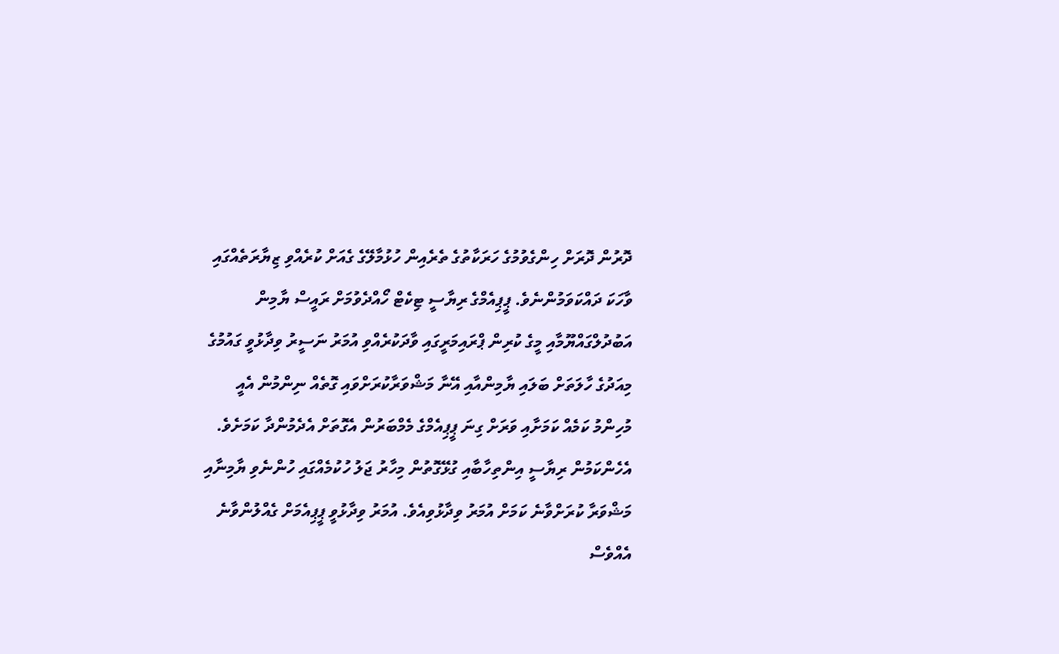ދޮރުން ދޮރަށް ހިންގެވުމުގެ ހަރަކާތުގެ ތެރެއިން ހުޅުމާލޭގެ ގެއަށް ކުރެއްވި ޒިޔާރަތެއްގައި ވާހަކަ ދައްކަވަމުންނެވެ. ޕީޕިއެމްގެ ރިޔާސީ ޓިކެޓް ހޯއްދެވުމަށް ރައީސް ޔާމިން އަބުދުލްގައްޔޫމާއި މީގެ ކުރިން ޕްރައިމަރީގައި ވާދަކުރެއްވި އުމަރު ނަސީރު ވިދާޅުވީ ގައުމުގެ މިއަދުގެ ހާލަތަށް ބަލައި ޔާމިންއާއި އޭނާ މަޝްވަރާކުރަށްވައި ގޮތެއް ނިންމުން އެއީ މުހިންމު ކަމެއް ކަމަށާއި ވަރަށް ގިނަ ޕީޕިއެމްގެ މެމްބަރުން އެގޮތަށް އެދެމުންދާ ކަމަށެވެ.
އެހެންކަމުން ރިޔާސީ އިންތިހާބާއި ގުޅޭގޮތުން މިހާރު ޖަލު ހުކުމެއްގައި ހުންނެވި ޔާމިނާއި މަޝްވަރާ ކުރަށްވާނެ ކަމަށް އުމަރު ވިދާޅުވިއެވެ. އުމަރު ވިދާޅުވީ ޕީޕިއެމަށް ގެއްލުންވާނެ އެއްވެސް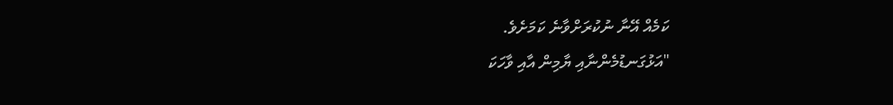ކަމެއް އޭނާ ނުކުރަށްވާނެ ކަމަށެވެ.
"އަޅުގަނޑުމެންނާއި ޔާމިން އާއި ވާހަކަ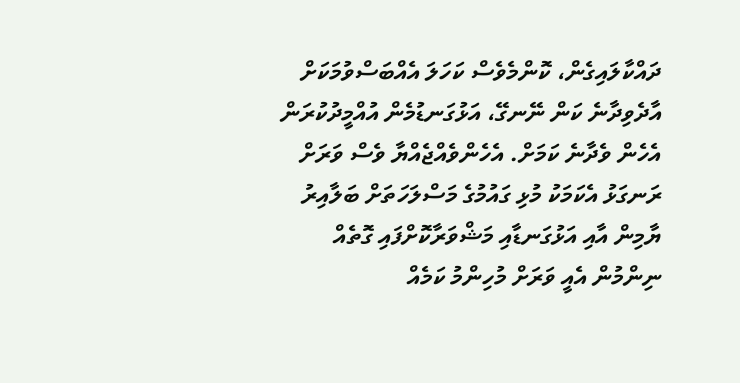ދައްކާލައިގެން، ކޮންމެވެސް ކަހަލަ އެއްބަސްވުމަކަށް އާދެވިދާނެ ކަން ނޭނގޭ، އަޅުގަނޑުމެން އުއްމީދުކުރަން އެހެން ވެދާނެ ކަމަށް. އެހެންވެއްޖެއްޔާ ވެސް ވަރަށް ރަނގަޅު އެކަމަކު މުޅި ގައުމުގެ މަސްލަހަތަށް ބަލާއިރު ޔާމިން އާއި އަޅުގަނޑާއި މަޝްވަރާކޮށްފައި ގޮތެއް ނިންމުން އެއީ ވަރަށް މުހިންމު ކަމެއް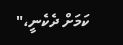ކަމަށް ދެކެނީ،"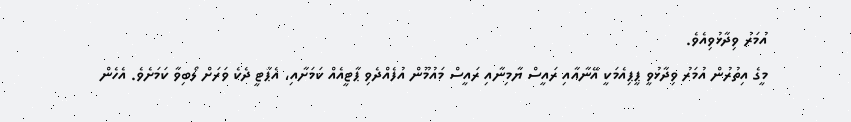އުމަރު ވިދާޅުވިއެވެ.
މީގެ އިތުރުން އުމަރު ވިދާޅުވީ ޕީޕިއެމަކީ އޭނާއާއި ރައީސް ޔާމިނާއި ރައީސް މައުމޫން އުފެއްދެވި ޕާޓީއެއް ކަމަށާއި، އެޕާޓީ ދެކެ ވަރަށް ލޯބިވާ ކަމަށެވެ. އެހެން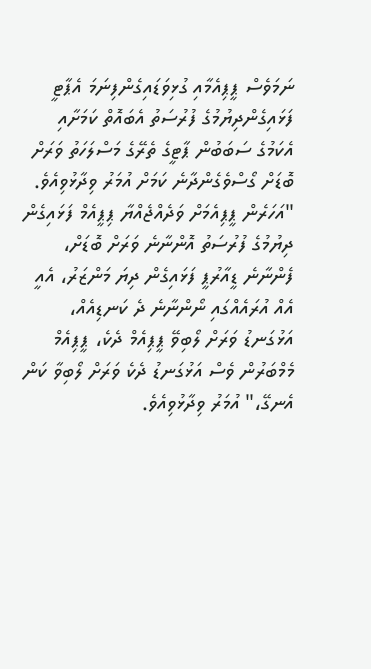ނަމަވެސް ޕީޕިއެމާއި ގުޅިވަޑައިގެންފިނަމަ އެޕާޓީ ފަޅައިގެންދިޔުމުގެ ފުރުސަތު އެބައޮތް ކަމަށާއި އެކަމުގެ ސަބަބުން ޕާޓީގެ ތެރޭގެ މަސްލަހަތު ވަރަށް ބޮޑަށް ގޯސްވެގެންދާނެ ކަމަށް އުމަރު ވިދާޅުވިއެވެ.
"އަހަރެން ޕީޕިއެމަށް ވަދެއްޖެއްޔާ ޕިޕީއެމް ފަޅައިގެން ދިޔުމުގެ ފުރުސަތު އޮންނާނެ ވަރަށް ބޮޑަށް، ފެންނާނެ ޑީއާރުޕީ ފަޅައިގެން ދިޔަ މަންޒަރު، އެއީ އެއް އުރައެއްގައި ނޯންނާނެ ދެ ކަނޑިއެއް، އަޅުގަނޑު ވަރަށް ލޯބިވޭ ޕީޕިއެމް ދެކެ، ޕީޕިއެމް މެމްބަރުން ވެސް އަޅުގަނޑު ދެކެ ވަރަށް ލޯބިވާ ކަން އެނގޭ،" އުމަރު ވިދާޅުވިއެވެ.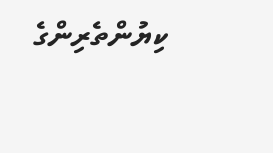ކިޔުންތެރިންގެ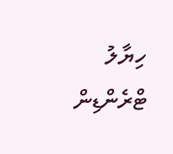ހިޔާލު
ޓްރެންޑިން